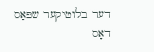דער בלוטיקער שפּאַס
דאָס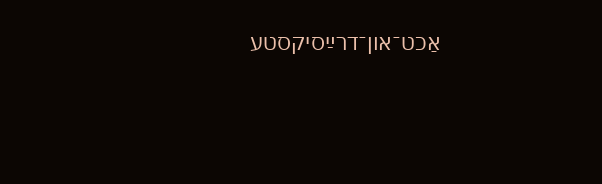אַכט־און־דרײַסיקסטע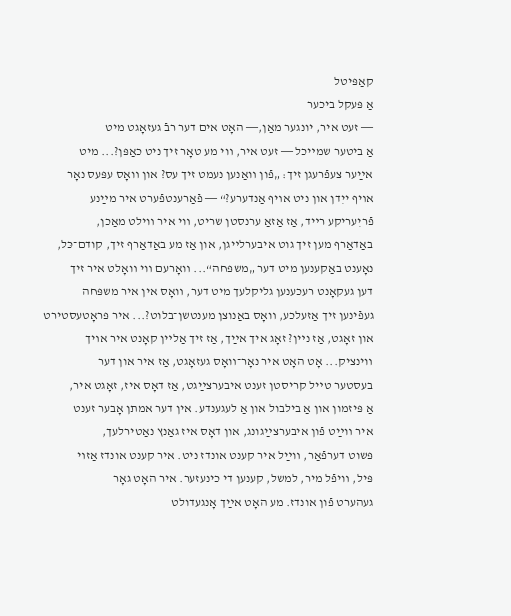קאַפּיטל
אַ פּעקל ביכער
― זעט איר, יונגער מאַן,― האָט אים דער רבֿ געזאָגט מיט
אַ ביטער שמײכל ― זעט איר, װי מע טאָר זיך ניט כאַפּן?... מיט
אײַער צעפֿרעגן זיך: „פֿון װאַנען נעמט זיך עס? און װאָס עפּעס נאָר
אױף ייִדן און ניט אױף אַנדערע?“ ― פֿאַרענטפֿערט איר מײַנע
פֿריִעריקע רײד, אַז אַזאַ ערנסטן שריט, װי איר װילט מאַכן,
באַדאַרף מען זיך גוט איבערלײגן, און אַז מע באַדאַרף זיך, קודם־כּל,
נאָענט באַקענען מיט דער „משפּחה“... װאָרעם װי װאָלט איר זיך
דען געקאָנט רעכענען גליקלעך מיט דער, װאָס אין איר משפּחה
געפֿינען זיך אַזעלכע, װאָס באַנוצן מענטשן־בלוט?... איר פּראָטעסטירט
און זאָגט, אַז נײן? זאָג איך אײַך, אַז זיך אַלײן קאָנט איר אױך
װינציק... אָט האָט איר נאָר־װאָס געזאָגט, אַז איר און דער
בעסטער טײל קריסטן זענט איבערצײַגט, אַז דאָס איז, זאָגט איר,
אַ פּיזמון און אַ בילבול און אַ לעגענדע. אין דער אמתן אָבער זענט
איר װײַט פֿון איבערצײַגונג, און דאָס איז גאַנץ נאַטירלעך,
פּשוט דערפֿאַר, װײַל איר קענט אונדז ניט. איר קענט אונדז אַזױ
פּיל, װיפֿל מיר, למשל, קענען די כינעזער. איר האָט גאָר
געהערט פֿון אונדז. מע האָט אײַך אָנגעדולט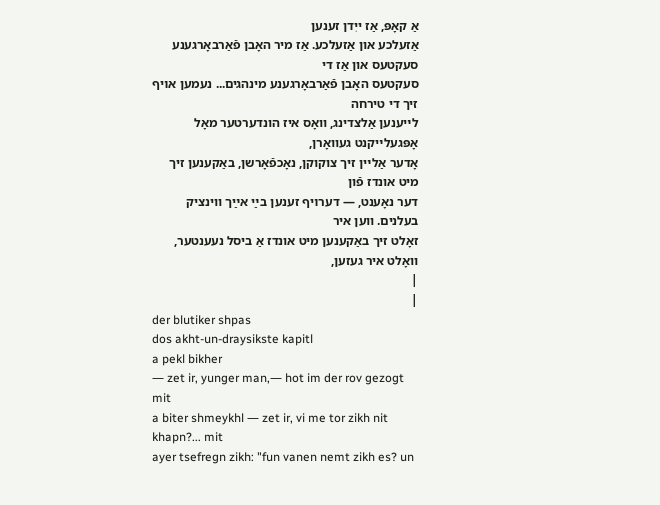אַ קאָפּ, אַז ייִדן זענען
אַזעלכע און אַזעלכע. אַז מיר האָבן פֿאַרבאָרגענע סעקטעס און אַז די
סעקטעס האָבן פֿאַרבאָרגענע מינהגים... נעמען אױף זיך די טירחה
לײענען אַלצדינג, װאָס איז הונדערטער מאָל אָפּגעלײקנט געװאָרן,
אָדער אַלײן זיך צוקוקן, נאָכפֿאָרשן, באַקענען זיך מיט אונדז פֿון
דער נאָענט, ― דערױף זענען בײַ אײַך װינציק בעלנים. װען איר
זאָלט זיך באַקענען מיט אונדז אַ ביסל נעענטער, װאָלט איר געזען,
|
|
der blutiker shpas
dos akht-un-draysikste kapitl
a pekl bikher
― zet ir, yunger man,― hot im der rov gezogt mit
a biter shmeykhl ― zet ir, vi me tor zikh nit khapn?... mit
ayer tsefregn zikh: "fun vanen nemt zikh es? un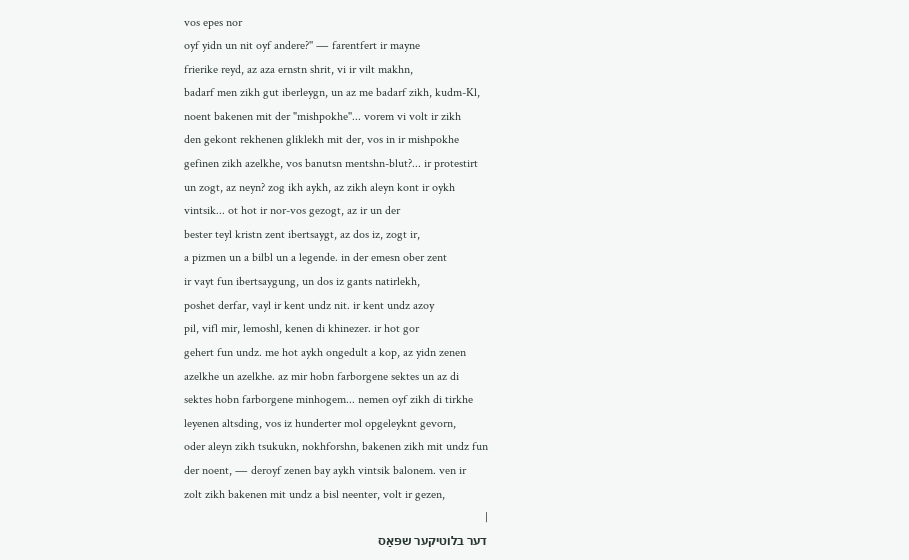vos epes nor
oyf yidn un nit oyf andere?'' ― farentfert ir mayne
frierike reyd, az aza ernstn shrit, vi ir vilt makhn,
badarf men zikh gut iberleygn, un az me badarf zikh, kudm-Kl,
noent bakenen mit der "mishpokhe''... vorem vi volt ir zikh
den gekont rekhenen gliklekh mit der, vos in ir mishpokhe
gefinen zikh azelkhe, vos banutsn mentshn-blut?... ir protestirt
un zogt, az neyn? zog ikh aykh, az zikh aleyn kont ir oykh
vintsik... ot hot ir nor-vos gezogt, az ir un der
bester teyl kristn zent ibertsaygt, az dos iz, zogt ir,
a pizmen un a bilbl un a legende. in der emesn ober zent
ir vayt fun ibertsaygung, un dos iz gants natirlekh,
poshet derfar, vayl ir kent undz nit. ir kent undz azoy
pil, vifl mir, lemoshl, kenen di khinezer. ir hot gor
gehert fun undz. me hot aykh ongedult a kop, az yidn zenen
azelkhe un azelkhe. az mir hobn farborgene sektes un az di
sektes hobn farborgene minhogem... nemen oyf zikh di tirkhe
leyenen altsding, vos iz hunderter mol opgeleyknt gevorn,
oder aleyn zikh tsukukn, nokhforshn, bakenen zikh mit undz fun
der noent, ― deroyf zenen bay aykh vintsik balonem. ven ir
zolt zikh bakenen mit undz a bisl neenter, volt ir gezen,
|
דער בלוטיקער שפּאַס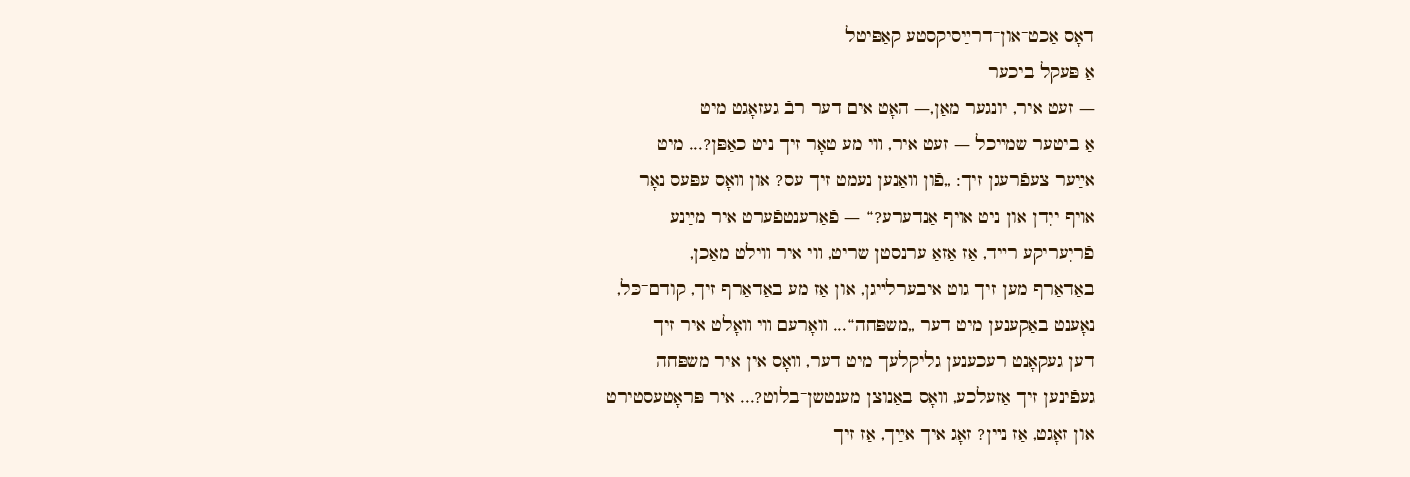דאָס אַכט־און־דרײַסיקסטע קאַפּיטל
אַ פּעקל ביכער
― זעט איר, יונגער מאַן,― האָט אים דער רבֿ געזאָגט מיט
אַ ביטער שמײכל ― זעט איר, װי מע טאָר זיך ניט כאַפּן?... מיט
אײַער צעפֿרעגן זיך: „פֿון װאַנען נעמט זיך עס? און װאָס עפּעס נאָר
אױף ייִדן און ניט אױף אַנדערע?“ ― פֿאַרענטפֿערט איר מײַנע
פֿריִעריקע רײד, אַז אַזאַ ערנסטן שריט, װי איר װילט מאַכן,
באַדאַרף מען זיך גוט איבערלײגן, און אַז מע באַדאַרף זיך, קודם־כּל,
נאָענט באַקענען מיט דער „משפּחה“... װאָרעם װי װאָלט איר זיך
דען געקאָנט רעכענען גליקלעך מיט דער, װאָס אין איר משפּחה
געפֿינען זיך אַזעלכע, װאָס באַנוצן מענטשן־בלוט?... איר פּראָטעסטירט
און זאָגט, אַז נײן? זאָג איך אײַך, אַז זיך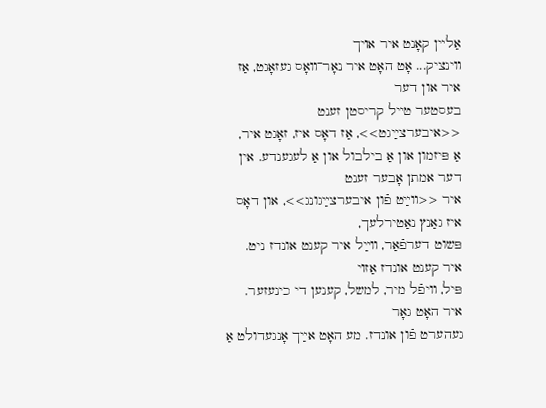אַלײן קאָנט איר אױך
װינציק... אָט האָט איר נאָר־װאָס געזאָגט, אַז איר און דער
בעסטער טײל קריסטן זענט <<איבערצײַגט>>, אַז דאָס איז, זאָגט איר,
אַ פּיזמון און אַ בילבול און אַ לעגענדע. אין דער אמתן אָבער זענט
איר <<װײַט פֿון איבערצײַגונג>>, און דאָס איז גאַנץ נאַטירלעך,
פּשוט דערפֿאַר, װײַל איר קענט אונדז ניט. איר קענט אונדז אַזױ
פּיל, װיפֿל מיר, למשל, קענען די כינעזער. איר האָט גאָר
געהערט פֿון אונדז. מע האָט אײַך אָנגעדולט אַ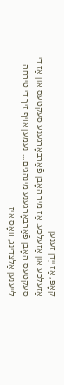קאָפּ, אַז ייִדן זענען
אַזעלכע און אַזעלכע. אַז מיר האָבן פֿאַרבאָרגענע סעקטעס און אַז די
סעקטעס האָבן פֿאַרבאָרגענע מינהגים... נעמען אױף זיך די טירחה
לײענען אַלצדינג, װאָס איז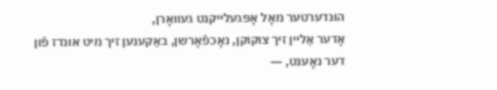הונדערטער מאָל אָפּגעלײקנט געװאָרן,
אָדער אַלײן זיך צוקוקן, נאָכפֿאָרשן, באַקענען זיך מיט אונדז פֿון
דער נאָענט, ―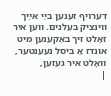דערױף זענען בײַ אײַך װינציק בעלנים. װען איר
זאָלט זיך באַקענען מיט אונדז אַ ביסל נעענטער, װאָלט איר געזען,
|